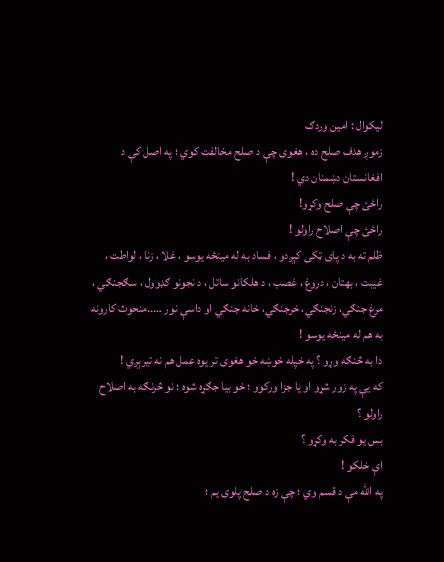لیکوال : امین وردګ
زموږ هدف صلح ده ، هغوی چې د صلح مخالفت کوي ؛ په اصل کې د افغانستان دښمنان دي !
راځئ چې صلح وکړو!
راځئ چې اصلاح راولو !
ظلم ته به د پای ټکی کېږدو ، فساد به له مینځه یوسو ، غلا ، زنا ، لواطت ، غيبت ، بهتان ، دروغ ، غصب ، د هلکانو ساتل ، د نجونو ګډوول ، سګجنګي ، مرغ جنګي، زنجنګي، خرجنګي، خانه جنګي او داسې نور …..منحوث کارونه به هم له مينځه یوسو !
دا به څنګه وړو ؟ په خپله خوښه خو هغوی تر یوه عمل هم نه تیرېږي !
که یې په زور شړو او یا جزا ورکوو ؛ خو بیا جګړه شوه ؛ نو څرنګه به اصلاح راولو ؟
بس یو فکر به وکړو ؟
اې خلکو !
په الله مې د قسم وي ؛ چې زه د صلح پلوی یم ؛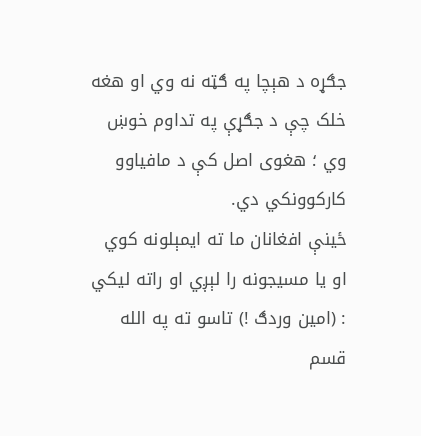جګړه د هېچا په ګټه نه وي او هغه خلک چې د جګړې په تداوم خوښ وي ؛ هغوی اصل کې د مافياوو کارکوونکي دي.
ځينې افغانان ما ته ایمېلونه کوي او یا مسیجونه را لېږي او راته لیکي : (امین وردګ !) تاسو ته په الله قسم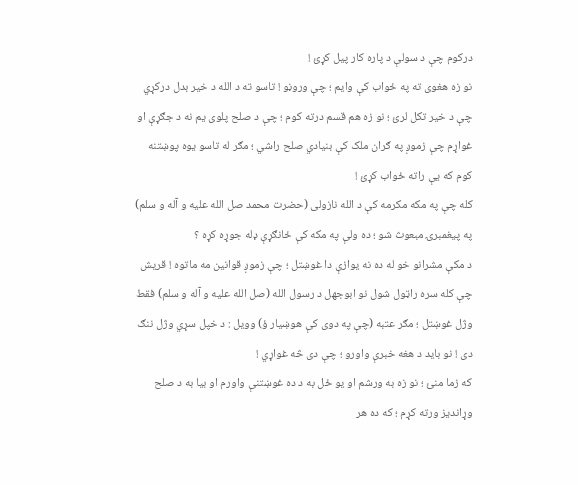درکوم چې د سولې د پاره کار پيل کړئ !
نو زه هغوی ته په ځواب کې وایم ؛ چې وروڼو ! تاسو ته د الله د خیر بدل درکړي چې د خیر تکل لرئ ؛ نو زه هم قسم درته کوم ؛ چې د صلح پلوی یم نه د جګړې او غواړم چې زموږ په ګران ملک کې بنیادي صلح راشي ؛ مګر له تاسو یوه پوښتنه کوم که يې راته ځواب کړئ !
کله چې په مکه مکرمه کې د الله نازولی (حضرت محمد صل الله علیه و آله و سلم) په پیغمبرۍ مبعوث شو ؛ ده ولې په مکه کې ځانګړې ډله جوړه کړه ؟
د مکې مشرانو خو له ده نه یوازې دا غوښتل ؛ چې زموږ قوانين مه ماتوه ! قریش چې کله سره راټول شول نو ابوجهل د رسول الله (صل الله علیه و آله و سلم) فقط وژل غوښتل ؛ مګر عتبه (چې په دوی کې هوښیار ؤ) وویل : د خپل سړي وژل ننګ دی ! نو باید د هغه خبرې واورو ؛ چې دی څه غواړي !
که زما منئ ؛ نو زه به ورشم او یو ځل به د ده غوښتنې واورم او بیا به د صلح وړانديز ورته کړم ؛ که ده هر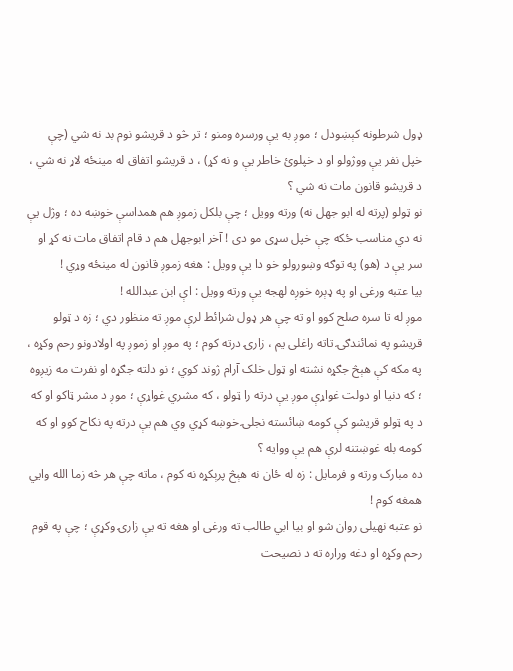ډول شرطونه کېښودل ؛ موږ به يې ورسره ومنو ؛ تر څو د قریشو نوم بد نه شي (چې خپل نفر يې ووژولو او د خپلوئ خاطر یې و نه کړ) ، د قریشو اتفاق له مینځه لاړ نه شي ، د قریشو قانون مات نه شي ؟
نو ټولو (پرته له ابو جهل نه) ورته وویل ؛ چې بلکل زموږ هم همداسې خوښه ده ؛ وژل یې نه دي مناسب ځکه چې خپل سړی مو دی ! آخر ابوجهل هم د قام اتفاق مات نه کړ او سر یې د (هو) په توګه وښورولو خو دا یې وویل : هغه زموږ قانون له مینځه وړي !
بیا عتبه ورغی او په ډېره خوږه لهجه یې ورته وویل : اې ابن عبدالله !
موږ له تا سره صلح کوو او ته چې هر ډول شرائط لرې موږ ته منظور دي ؛ زه د ټولو قریشو په نمائندګۍ تاته راغلی یم ، زارۍ درته کوم ؛ په موږ او زموږ په اولادونو رحم وکړه ، په مکه کې هېڅ جګړه نشته او ټول خلک آرام ژوند کوي ؛ نو دلته جګړه او نفرت مه زيږوه ؛ که دنیا او دولت غواړې موږ يې درته را ټولو ، که مشري غواړې ؛ موږ د مشر ټاکو او که د په ټولو قریشو کې کومه ښائسته نجلۍ خوښه کړي وي هم يې درته په نکاح کوو او که کومه بله غوښتنه لرې هم یې ووایه ؟
ده مبارک ورته و فرمايل : زه له ځان نه هېڅ پرېکړه نه کوم ، ماته چې هر څه زما الله وايي همغه کوم !
نو عتبه نهيلی روان شو او بیا ابي طالب ته ورغی او هغه ته يې زارۍ وکړې ؛ چې په قوم رحم وکړه او دغه وراره ته د نصیحت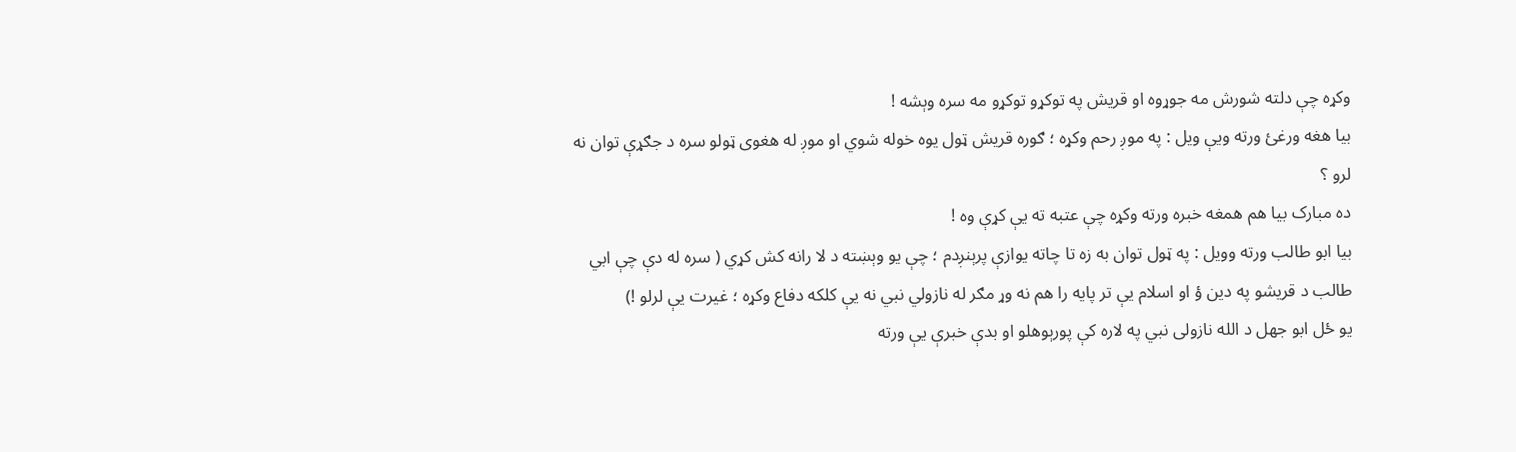وکړه چې دلته شورش مه جوړوه او قریش په توکړو توکړو مه سره وېشه !
بیا هغه ورغئ ورته ویې ویل : په موږ رحم وکړه ؛ ګوره قریش ټول یوه خوله شوي او موږ له هغوی ټولو سره د جګړې توان نه لرو ؟
ده مبارک بیا هم همغه خبره ورته وکړه چې عتبه ته يې کړې وه !
بیا ابو طالب ورته وویل : په ټول توان به زه تا چاته یوازې پرېنږدم ؛ چې یو وېښته د لا رانه کش کړي ( سره له دې چې ابي طالب د قریشو په دین ؤ او اسلام يې تر پایه را هم نه وړ مګر له نازولي نبي نه یې کلکه دفاع وکړه ؛ غیرت يې لرلو !)
یو ځل ابو جهل د الله نازولی نبي په لاره کې پورېوهلو او بدې خبرې يې ورته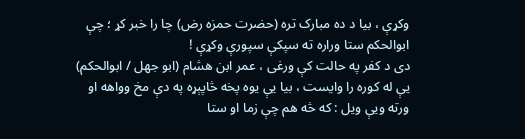وکړې ، بیا د ده مبارک تره (حضرت حمزه رض) چا را خبر کړ ؛ چې ابوالحکم ستا وراره ته سپکې سپورې وکړې !
دی د کفر په حالت کې ورغی ، عمر ابن هشام (ابو جهل / ابوالحکم) یې له کوره را وایست ، بیا یې یوه پخه څاپېړه په دې مخ وواهه او ورته ویې ويل : که څه هم چې زما او ستا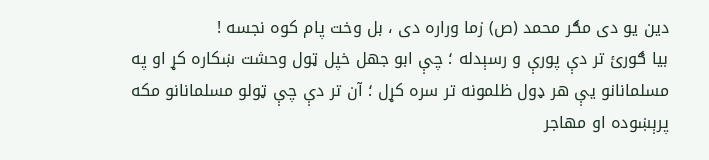دین یو دی مګر محمد (ص) زما وراره دی ، بل وخت پام کوه نجسه !
بیا ګورئ تر دې پورې و رسېدله ؛ چې ابو جهل خپل ټول وحشت ښکاره کړ او په مسلمانانو يې هر ډول ظلمونه تر سره کړل ؛ آن تر دې چې ټولو مسلمانانو مکه پرېښوده او مهاجر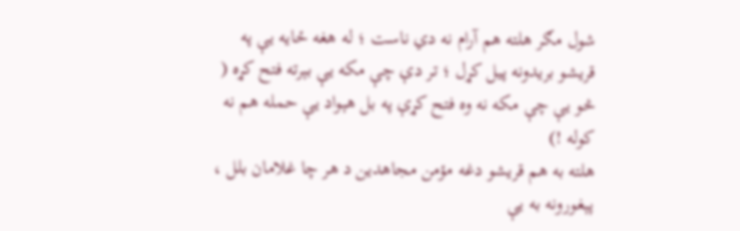شول مګر هلته هم آرام نه دي ناست ؛ له هغه ځایه يې په قریشو بريدونه پيل کړل ؛ تر دې چې مکه يې بېرته فتح کړه ( څو يې چې مکه نه وه فتح کړې په بل هېواد يې حمله هم نه کوله !)
هلته به هم قریشو دغه مؤمن مجاهدين د هر چا غلامان بلل ، پېغورونه به یې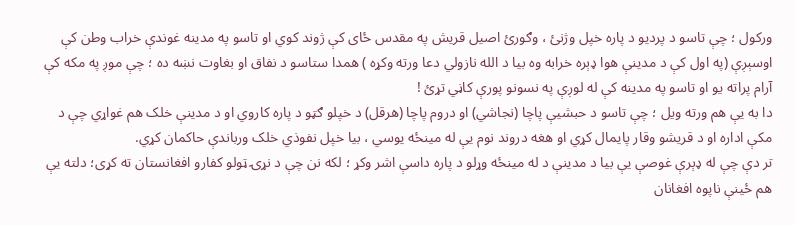ورکول ؛ چې تاسو د پرديو د پاره خپل وژنئ ، وګورئ اصیل قریش په مقدس ځای کې ژوند کوي او تاسو په مدينه غوندې خراب وطن کې اوسېږې (په اول کې د مدينې هوا ډېره خرابه وه بیا د الله نازولي دعا ورته وکړه ) همدا ستاسو د نفاق او بغاوت نښه ده ؛ چې موږ په مکه کې آرام پراته یو او تاسو په مدينه کې له لوږې په نسونو پورې کاڼي تړئ !
دا به يې هم ورته ویل ؛ چې تاسو د حبشیې پاچا (نجاشي) او دروم پاچا (هرقل) د خپلو ګټو د پاره کاروي او د مدينې خلک هم غواړي چې د مکې اداره او د قريشو وقار پایمال کړي او هغه دروند نوم يې له مینځه یوسي ، بیا خپل نفوذي خلک ورباندې حاکمان کړي.
تر دې چې له ډېرې غوصې يې بیا د مدینې د له مینځه وړلو د پاره داسې اشر وکړ ؛ لکه نن چې د نړۍ ټولو کفارو افغانستان ته کړی؛ دلته یې هم ځینې ناپوه افغانان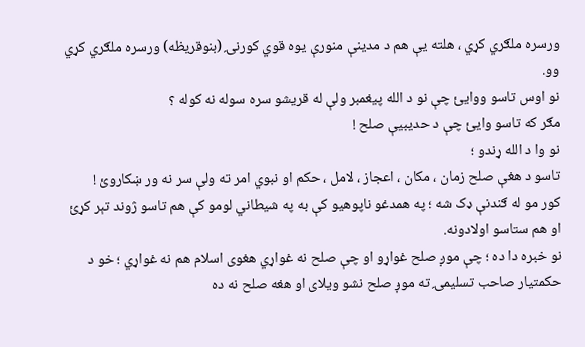ورسره ملګري کړي ، هلته یې هم د مدينې منورې یوه قوي کورنۍ (بنوقریظه) ورسره ملګري کړي وو.
نو اوس تاسو ووایئ چې نو د الله پيغمبر ولې له قریشو سره سوله نه کوله ؟
مګر که تاسو وایئ چې د حديبیې صلح !
نو وا د الله ړندو ؛
تاسو د هغې صلح زمان ، مکان ، اعجاز ، لامل ، حکم او نبوي امر ته ولې سر نه ور ښکاروئ !
کور مو له ګندنې ډک شه ؛ په همدغو ناپوهیو کې به په شيطاني لومو کې هم تاسو ژوند تېر کړئ او هم ستاسو اولادونه.
نو خبره دا ده ؛ چې موږ صلح غواړو او چې صلح نه غواړي هغوی اسلام هم نه غواړي ؛ خو د حکمتیار صاحب تسلیمۍ ته موږ صلح نشو ویلای او هغه صلح نه ده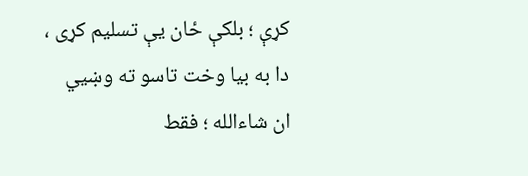کړې ؛ بلکې ځان یې تسلیم کړی ، دا به بیا وخت تاسو ته وښيي ان شاءالله ؛ فقط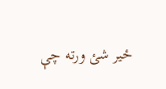ځير شئ ورته چې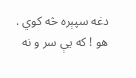دغه سپېره څه کوي .
هو ! که یې سر و نه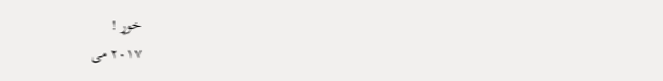خوړ !
۲۰۱۷ می